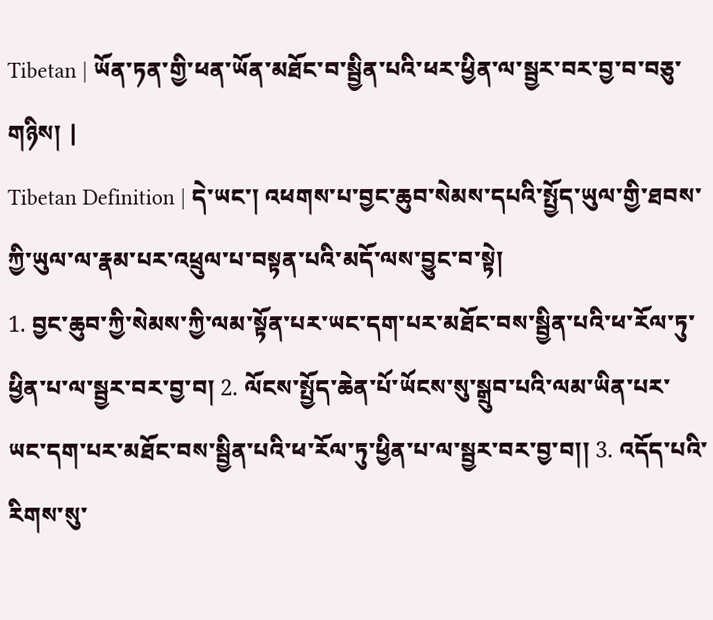Tibetan | ཡོན་ཏན་གྱི་ཕན་ཡོན་མཐོང་བ་སྦྱིན་པའི་ཕར་ཕྱིན་ལ་སྦྱར་བར་བྱ་བ་བཅུ་གཉིས། |
Tibetan Definition | དེ་ཡང་། འཕགས་པ་བྱང་ཆུབ་སེམས་དཔའི་སྤྱོད་ཡུལ་གྱི་ཐབས་ཀྱི་ཡུལ་ལ་རྣམ་པར་འཕྲུལ་པ་བསྟན་པའི་མདོ་ལས་བྱུང་བ་སྟེ།
1. བྱང་ཆུབ་ཀྱི་སེམས་ཀྱི་ལམ་སྟོན་པར་ཡང་དག་པར་མཐོང་བས་སྦྱིན་པའི་ཕ་རོལ་ཏུ་ཕྱིན་པ་ལ་སྦྱར་བར་བྱ་བ། 2. ལོངས་སྤྱོད་ཆེན་པོ་ཡོངས་སུ་སྒྲུབ་པའི་ལམ་ཡིན་པར་ཡང་དག་པར་མཐོང་བས་སྦྱིན་པའི་ཕ་རོལ་ཏུ་ཕྱིན་པ་ལ་སྦྱར་བར་བྱ་བ།། 3. འདོད་པའི་རིགས་སུ་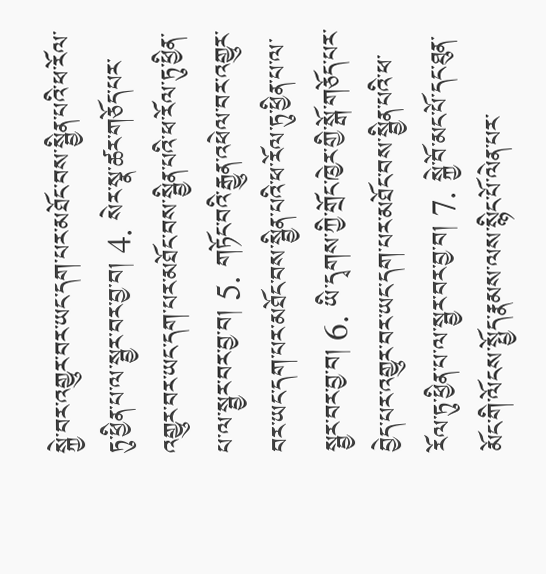སྐྱེ་བར་འགྱུར་བར་ཡང་དག་པར་མཐོང་བས་སྦྱིན་པའི་ཕ་རོལ་ཏུ་ཕྱིན་པ་ལ་སྦྱར་བར་བྱ་བ། 4. སེར་སྣ་ཚར་གཅོད་པར་འགྱུར་བར་ཡང་དག་པར་མཐོང་བས་སྦྱིན་པའི་ཕ་རོལ་ཏུ་ཕྱིན་པ་ལ་སྦྱར་བར་བྱ་བ། 5. གཏོང་བའི་རྒྱུན་འཕེལ་བར་འགྱུར་བར་ཡང་དག་པར་མཐོང་བས་སྦྱིན་པའི་ཕ་རོལ་ཏུ་ཕྱིན་པ་ལ་སྦྱར་བར་བྱ་བ། 6. ཡི་དྭགས་ཀྱི་གྲོང་ཁྱེར་གྱི་སྒོ་གཅོད་པར་བྱེད་པར་འགྱུར་བར་ཡང་དག་པར་མཐོང་བས་སྦྱིན་པའི་ཕ་རོལ་ཏུ་ཕྱིན་པ་ལ་སྦྱར་བར་བྱ་བ། 7. སྐྱེ་བོ་མང་པོ་དང་ཐུན་མོང་གི་ལོངས་སྤྱོད་རྣམས་ལས་སྙིང་པོ་ལེན་པར་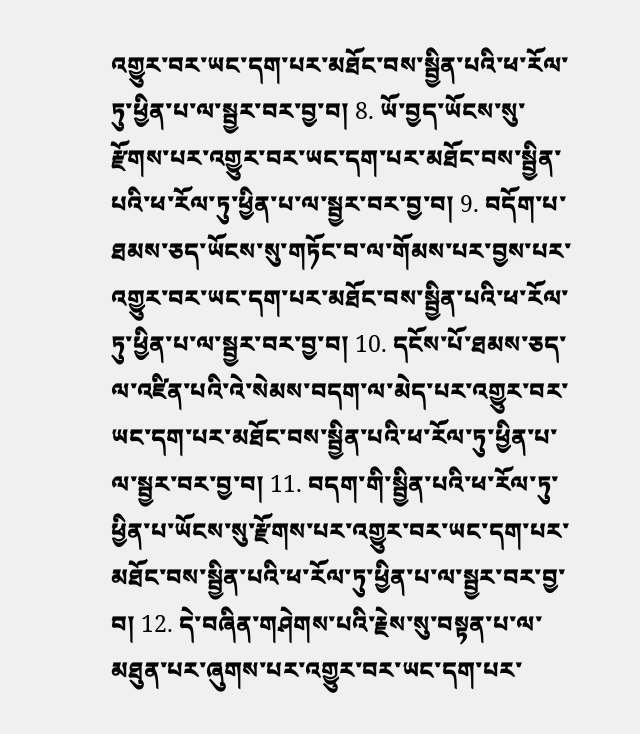འགྱུར་བར་ཡང་དག་པར་མཐོང་བས་སྦྱིན་པའི་ཕ་རོལ་ཏུ་ཕྱིན་པ་ལ་སྦྱར་བར་བྱ་བ། 8. ཡོ་བྱད་ཡོངས་སུ་རྫོགས་པར་འགྱུར་བར་ཡང་དག་པར་མཐོང་བས་སྦྱིན་པའི་ཕ་རོལ་ཏུ་ཕྱིན་པ་ལ་སྦྱར་བར་བྱ་བ། 9. བདོག་པ་ཐམས་ཅད་ཡོངས་སུ་གཏོང་བ་ལ་གོམས་པར་བྱས་པར་འགྱུར་བར་ཡང་དག་པར་མཐོང་བས་སྦྱིན་པའི་ཕ་རོལ་ཏུ་ཕྱིན་པ་ལ་སྦྱར་བར་བྱ་བ། 10. དངོས་པོ་ཐམས་ཅད་ལ་འཛིན་པའི་འེ་སེམས་བདག་ལ་མེད་པར་འགྱུར་བར་ཡང་དག་པར་མཐོང་བས་སྦྱིན་པའི་ཕ་རོལ་ཏུ་ཕྱིན་པ་ལ་སྦྱར་བར་བྱ་བ། 11. བདག་གི་སྦྱིན་པའི་ཕ་རོལ་ཏུ་ཕྱིན་པ་ཡོངས་སུ་རྫོགས་པར་འགྱུར་བར་ཡང་དག་པར་མཐོང་བས་སྦྱིན་པའི་ཕ་རོལ་ཏུ་ཕྱིན་པ་ལ་སྦྱར་བར་བྱ་བ། 12. དེ་བཞིན་གཤེགས་པའི་རྗེས་སུ་བསྟན་པ་ལ་མཐུན་པར་ཞུགས་པར་འགྱུར་བར་ཡང་དག་པར་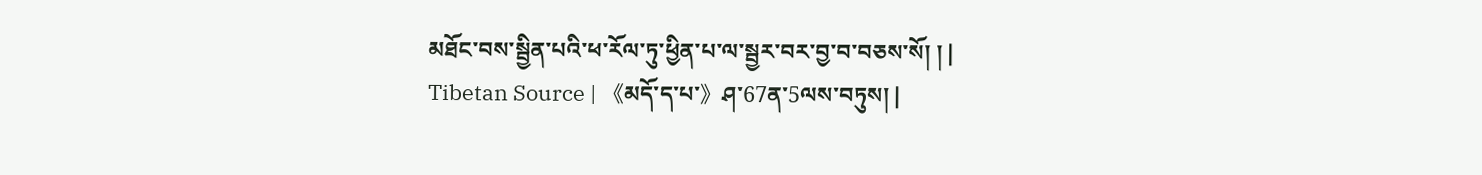མཐོང་བས་སྦྱིན་པའི་ཕ་རོལ་ཏུ་ཕྱིན་པ་ལ་སྦྱར་བར་བྱ་བ་བཅས་སོ། ། |
Tibetan Source | 《མདོ་ད་པ་》ཤ་67ན་5ལས་བཏུས། |